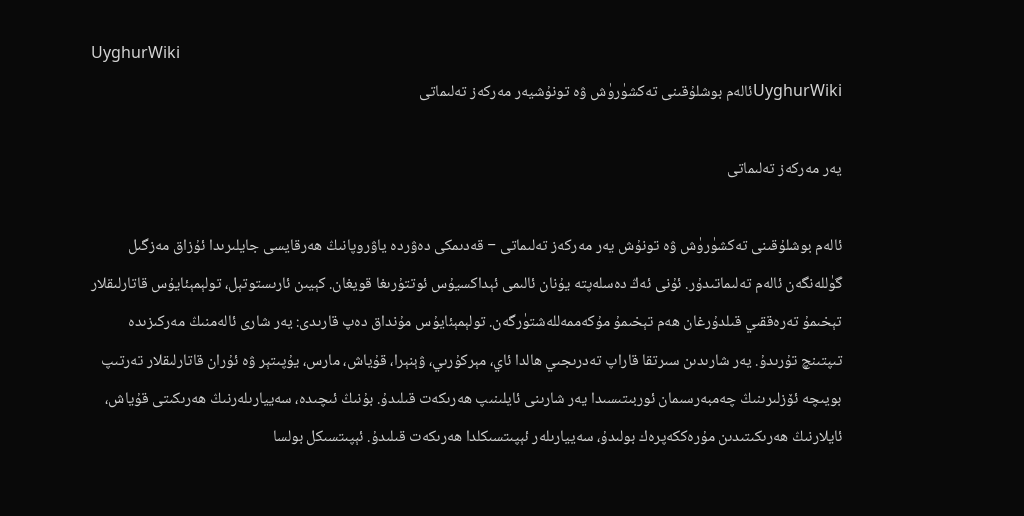UyghurWiki
UyghurWikiئالەم بوشلۇقىنى تەكشۈرۈش ۋە تونۇشيەر مەركەز تەلىماتى

يەر مەركەز تەلىماتى

ئالەم بوشلۇقىنى تەكشۈرۈش ۋە تونۇش يەر مەركەز تەلىماتى − قەدىمكى دەۋردە ياۋروپانىڭ ھەرقايسى جايلىرىدا ئۇزاق مەزگىل گۈللەنگەن ئالەم تەلىماتىدۇر. ئۇنى ئەڭ دەسلەپتە يۇنان ئالىمى ئېداكسيۇس ئوتتۇرىغا قويغان. كېيىن ئارىستوتېل، تولېمېئايۇس قاتارلىقلار تېخىمۇ تەرەققىي قىلدۇرغان ھەم تېخىمۇ مۇكەممەللەشتۈرگەن. تولېمېئايۇس مۇنداق دەپ قارىدى: يەر شارى ئالەمنىڭ مەركىزىدە تىپتىنچ تۇرىدۇ. يەر شارىدىن سىرتقا قاراپ تەدرىجىي ھالدا ئاي، مېركۇرىي، ۋېنېرا، قۇياش، مارس، يۇپىتېر ۋە ئۇران قاتارلىقلار تەرتىپ بويىچە ئۆزلىرىنىڭ چەمبەرسىمان ئوربىتىسىدا يەر شارىنى ئايلىنىپ ھەرىكەت قىلىدۇ. بۇنىڭ ئىچىدە، سەييارىلەرنىڭ ھەرىكىتى قۇياش، ئايلارنىڭ ھەرىكىتىدىن مۇرەككەپرەك بولىدۇ، سەييارىلەر ئېپىتسىكلدا ھەرىكەت قىلىدۇ. ئېپىتسىكل بولسا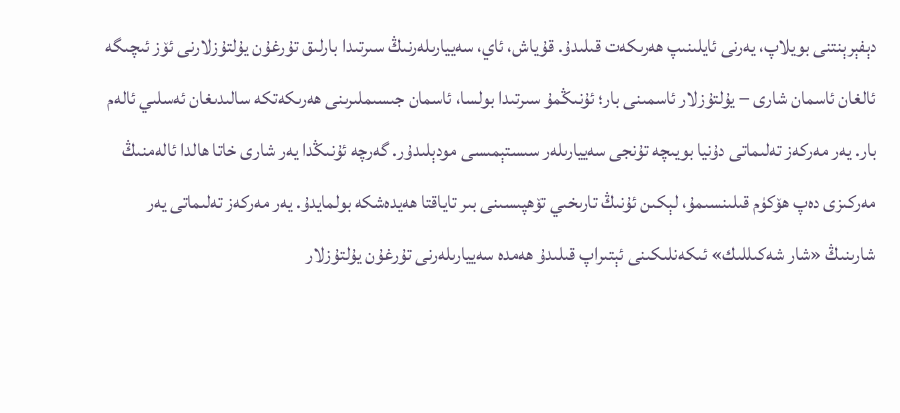دېفېرېنتنى بويلاپ، يەرنى ئايلىنىپ ھەرىكەت قىلىدۇ. قۇياش، ئاي، سەييارىلەرنىڭ سىرتىدا بارلىق تۇرغۇن يۇلتۇزلارنى ئۆز ئىچىگە ئالغان ئاسمان شارى − يۇلتۇزلار ئاسمىنى بار؛ ئۇنىڭمۇ سىرتىدا بولسا، ئاسمان جىسىملىرىنى ھەرىكەتكە سالىدىغان ئەسلىي ئالەم بار. يەر مەركەز تەلىماتى دۇنيا بويىچە تۇنجى سەييارىلەر سىستېمىسى مودېلىدۇر. گەرچە ئۇنىڭدا يەر شارى خاتا ھالدا ئالەمنىڭ مەركىزى دەپ ھۆكۈم قىلىنسىمۇ، لېكىن ئۇنىڭ تارىخىي تۆھپىسىنى بىر تاياقتا ھەيدەشكە بولمايدۇ. يەر مەركەز تەلىماتى يەر شارىنىڭ «شار شەكىللىك» ئىكەنلىكىنى ئېتىراپ قىلىدۇ ھەمدە سەييارىلەرنى تۇرغۇن يۇلتۇزلار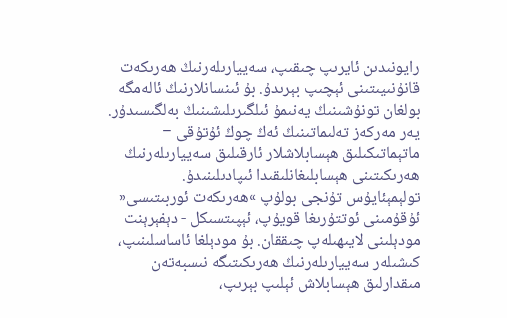رايونىدىن ئايرىپ چىقىپ، سەييارىلەرنىڭ ھەرىكەت قانۇنىيىتىنى ئېچىپ بېرىدۇ. بۇ ئىنسانلارنىڭ ئالەمگە بولغان تونۇشىنىڭ يەنىمۇ ئىلگىرىلىشىنىڭ بەلگىسىدۇر. يەر مەركەز تەلىماتىنىڭ ئەڭ چوڭ ئۇتۇقى − ماتېماتىكىلىق ھېسابلاشلار ئارقىلىق سەييارىلەرنىڭ ھەرىكىتىنى ھېسابلىغانلىقىدا ئىپادىلىنىدۇ. تولېمېئايۇس تۇنجى بولۇپ »ھەرىكەت ئوربىتىسى« ئۇقۇمىنى ئوتتۇرىغا قويۇپ، ئېپىتسىكل - دېفېرېنت مودېلىنى لايىھىلەپ چىققان. بۇ مودېلغا ئاساسلىنىپ، كىشىلەر سەييارىلەرنىڭ ھەرىكىتىگە نىسبەتەن مىقدارلىق ھېسابلاش ئېلىپ بېرىپ،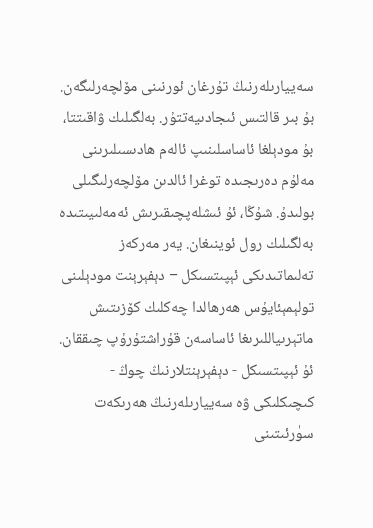سەييارىلەرنىڭ تۇرغان ئورنىنى مۆلچەرلىگەن. بۇ بىر قالتىس ئىجادىيەتتۇر. بەلگىلىك ۋاقىتتا، بۇ مودېلغا ئاساسلىنىپ ئالەم ھادىسىلىرىنى مەلۇم دەرىجىدە توغرا ئالدىن مۆلچەرلىگىلى بولىدۇ. شۇڭا، ئۇ ئىشلەپچىقىرىش ئەمەلىيىتىدە بەلگىلىك رول ئوينىغان. يەر مەركەز تەلىماتىدىكى ئېپىتسىكل − دېفېرېنت مودېلىنى تولېمېئايۇس ھەرھالدا چەكلىك كۆزىتىش ماتېرىياللىرىغا ئاساسەن قۇراشتۇرۇپ چىققان. ئۇ ئېپىتسىكل - دېفېرېنتلارنىڭ چوڭ - كىچىكلىكى ۋە سەييارىلەرنىڭ ھەرىكەت سۈرئىتىنى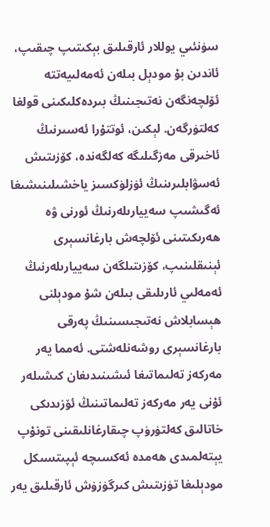سۈنئىي يوللار ئارقىلىق بېكىتىپ چىقىپ، ئاندىن بۇ مودېل بىلەن ئەمەلىيەتتە ئۆلچەنگەن نەتىجىنىڭ بىردەكلىكىنى قولغا كەلتۈرگەن. لېكىن، ئوتتۇرا ئەسىرنىڭ ئاخىرقى مەزگىلىگە كەلگەندە، كۆزىتىش ئەسۋابلىرىنىڭ ئۈزلۈكسىز ياخشىلىنىشىغا ئەگىشىپ سەييارىلەرنىڭ ئورنى ۋە ھەرىكىتىنى ئۆلچەش بارغانسېرى ئېنىقلىنىپ، كۆزىتىلگەن سەييارىلەرنىڭ ئەمەلىي ئارىلىقى بىلەن شۇ مودېلنى ھېسابلاش نەتىجىسىنىڭ پەرقى بارغانسېرى روشەنلەشتى. ئەمما يەر مەركەز تەلىماتىغا ئىشىنىدىغان كىشىلەر ئۇنى يەر مەركەز تەلىماتىنىڭ ئۆزىدىكى خاتالىق كەلتۈرۈپ چىقارغانلىقىنى تونۇپ يېتەلمىدى ھەمدە ئەكسىچە ئېپىتسىكل مودېلىغا تۈزىتىش كىرگۈزۈش ئارقىلىق يەر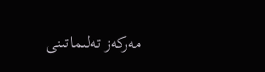مەركەز تەلىماتىنى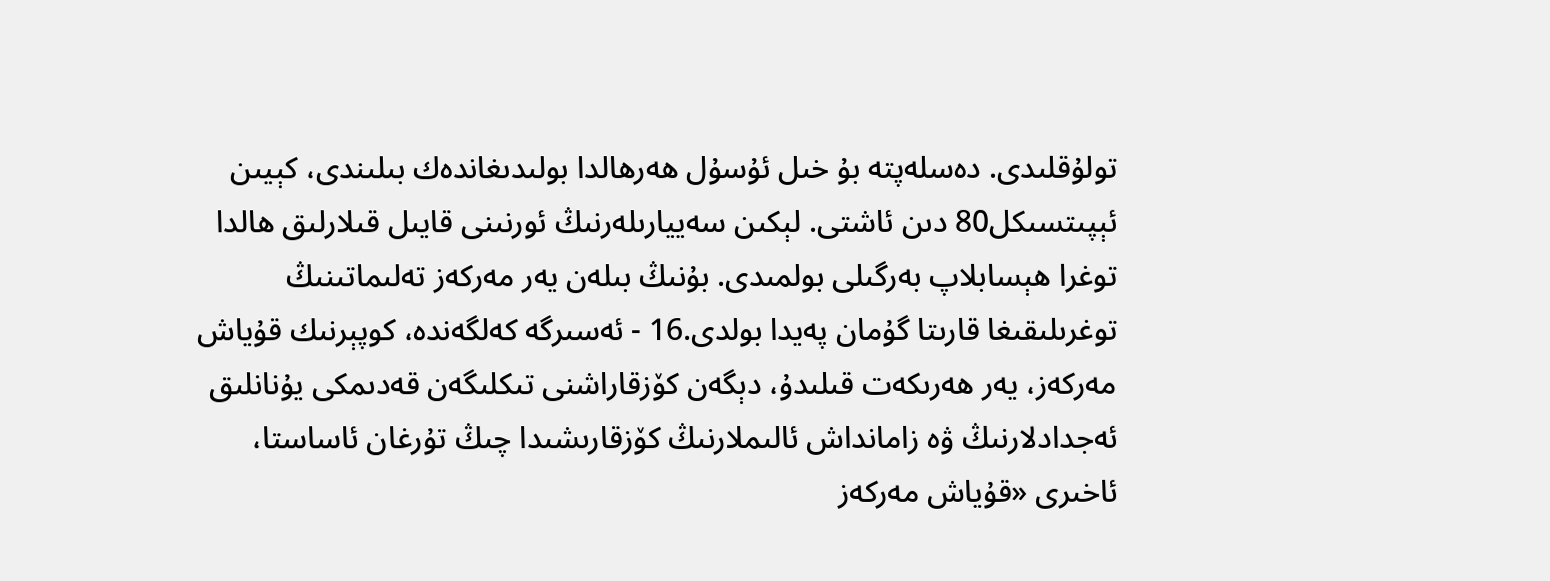تولۇقلىدى. دەسلەپتە بۇ خىل ئۇسۇل ھەرھالدا بولىدىغاندەك بىلىندى، كېيىن ئېپىتسىكل80 دىن ئاشتى. لېكىن سەييارىلەرنىڭ ئورنىنى قايىل قىلارلىق ھالدا توغرا ھېسابلاپ بەرگىلى بولمىدى. بۇنىڭ بىلەن يەر مەركەز تەلىماتىنىڭ توغرىلىقىغا قارىتا گۇمان پەيدا بولدى.16 - ئەسىرگە كەلگەندە، كوپېرنىك قۇياش مەركەز، يەر ھەرىكەت قىلىدۇ، دېگەن كۆزقاراشنى تىكلىگەن قەدىمكى يۇنانلىق ئەجدادلارنىڭ ۋە زامانداش ئالىملارنىڭ كۆزقارىشىدا چىڭ تۇرغان ئاساستا، ئاخىرى «قۇياش مەركەز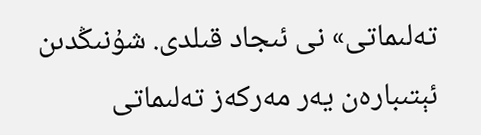تەلىماتى» نى ئىجاد قىلدى. شۇنىڭدىن ئېتىبارەن يەر مەركەز تەلىماتى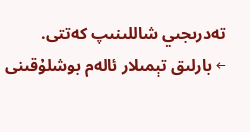تەدرىجىي شاللىنىپ كەتتى.
← بارلىق تېمىلار ئالەم بوشلۇقىنى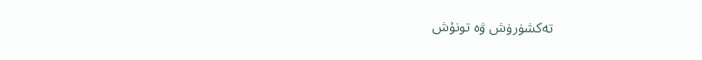تەكشۈرۈش ۋە تونۇش